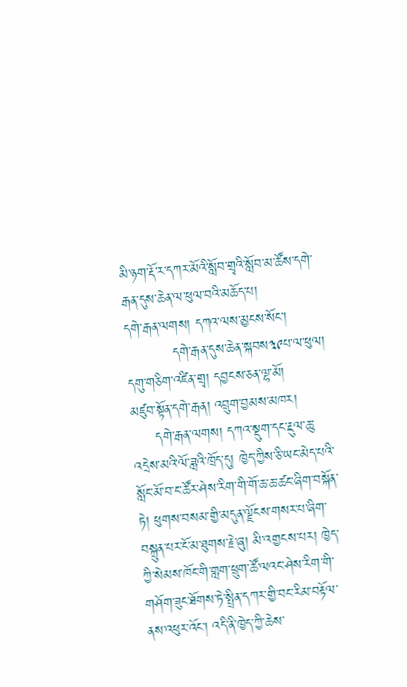མི་ཉག་རྡོ་ར་དཀར་མོའི་སློབ་གྲྭའི་སློབ་མ་ཚོས་དགེ་རྒན་དུས་ཆེན་ལ་ཕུལ་བའི་མཆོད་པ།
དགེ་རྒན་ལགས། དཀའ་ལས་མྱངས་སོང་།
          དགེ་རྒན་དུས་ཆེན་སྐབས༣༩པ་ལ་ཕུལ།
དགུ་གཅིག་འཛིན་གྲྭ། དབྱངས་ཅན་ལྷ་མོ།
མཛུབ་སྟོན་དགེ་རྒན། འབྲུག་བྱམས་མཁར།
     དགེ་རྒན་ལགས། དཀའ་སྡུག་དང་རྔུལ་ཆུ་འདྲེས་མའི་ལོ་ཟླའི་ཁྲོད་དུ། ཁྱེད་ཀྱིས་ཅི་ཡང་མེད་པའི་སློང་མོ་བ་ང་ཚོར་ཤེས་རིག་གི་གོ་ཆ་ཆ་ཚང་ཞིག་བསྐོན་ཏེ། ཕུགས་བསམ་གྱི་མདུན་ལྗོངས་གསར་པ་ཞིག་བསྐྲུན་པར་ངོ་མ་ཐུགས་རྗེ་ཞུ། མི་འགྱངས་པར། ཁྱེད་ཀྱི་སེམས་ཁོང་གི་གླག་ཕྲུག་ཚོ་ལའང་ཤེས་རིག་གི་གཤོག་ཟུང་ཐོགས་ཏེ་སྤྲིན་དཀར་གྱི་བང་རིམ་བརྟོལ་ནས་འཕུར་འོང་། འདི་ནི་ཁྱེད་ཀྱི་ཆེས་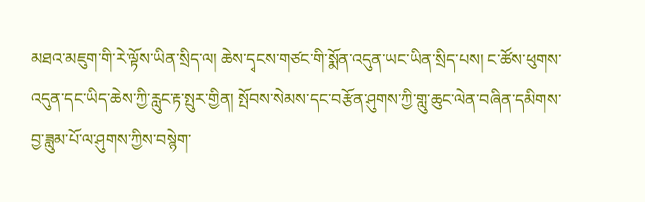མཐའ་མཇུག་གི་རེ་ལྟོས་ཡིན་སྲིད་ལ། ཆེས་དྭངས་གཙང་གི་སྨོན་འདུན་ཡང་ཡིན་སྲིད་པས། ང་ཚོས་ཕུགས་འདུན་དང་ཡིད་ཆེས་ཀྱི་རླུང་རྟ་སྤུར་གྱིན། སྤོབས་སེམས་དང་བརྩོན་ཤུགས་ཀྱི་གླུ་ཆུང་ལེན་བཞིན་དམིགས་བྱ་ཟླུམ་པོ་ལ་ཤུགས་ཀྱིས་བསྙེག་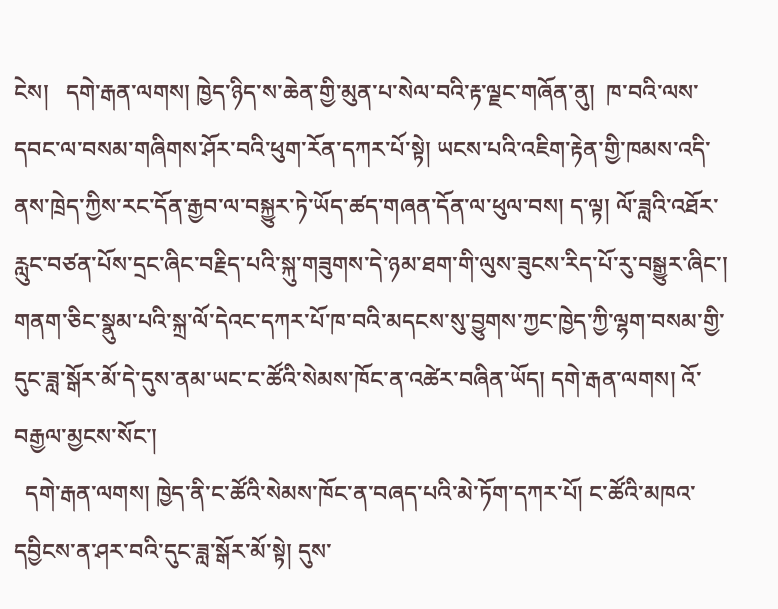ངེས།   དགེ་རྒན་ལགས། ཁྱེད་ཉིད་ས་ཆེན་གྱི་མུན་པ་སེལ་བའི་རྟ་ལྗང་གཞོན་ནུ།  ཁ་བའི་ལས་དབང་ལ་བསམ་གཞིགས་ཤོར་བའི་ཕུག་རོན་དཀར་པོ་སྟེ། ཡངས་པའི་འཇིག་རྟེན་གྱི་ཁམས་འདི་ནས་ཁྲེད་ཀྱིས་རང་དོན་རྒྱབ་ལ་བསྐྱུར་ཏེ་ཡོད་ཚད་གཞན་དོན་ལ་ཕུལ་བས། ད་ལྟ། ལོ་ཟླའི་འཐོར་རླུང་བཙན་པོས་དྲང་ཞིང་བརྗིད་པའི་སྐུ་གཟུགས་དེ་ཉམ་ཐག་གི་ལུས་ཟུངས་རིད་པོ་རུ་བསྒྱུར་ཞིང་། གནག་ཅིང་སྣུམ་པའི་སྐྲ་ལོ་དེའང་དཀར་པོ་ཁ་བའི་མདངས་སུ་བྱུགས་ཀྱང་ཁྱེད་ཀྱི་ལྷག་བསམ་གྱི་དུང་ཟླ་སྒོར་མོ་དེ་དུས་ནམ་ཡང་ང་ཚོའི་སེམས་ཁོང་ན་འཚེར་བཞིན་ཡོད། དགེ་རྒན་ལགས། འོ་བརྒྱལ་མྱངས་སོང་།
  དགེ་རྒན་ལགས། ཁྱེད་ནི་ང་ཚོའི་སེམས་ཁོང་ན་བཞད་པའི་མེ་ཏོག་དཀར་པོ། ང་ཚོའི་མཁའ་དབྱིངས་ན་ཤར་བའི་དུང་ཟླ་སྒོར་མོ་སྟེ། དུས་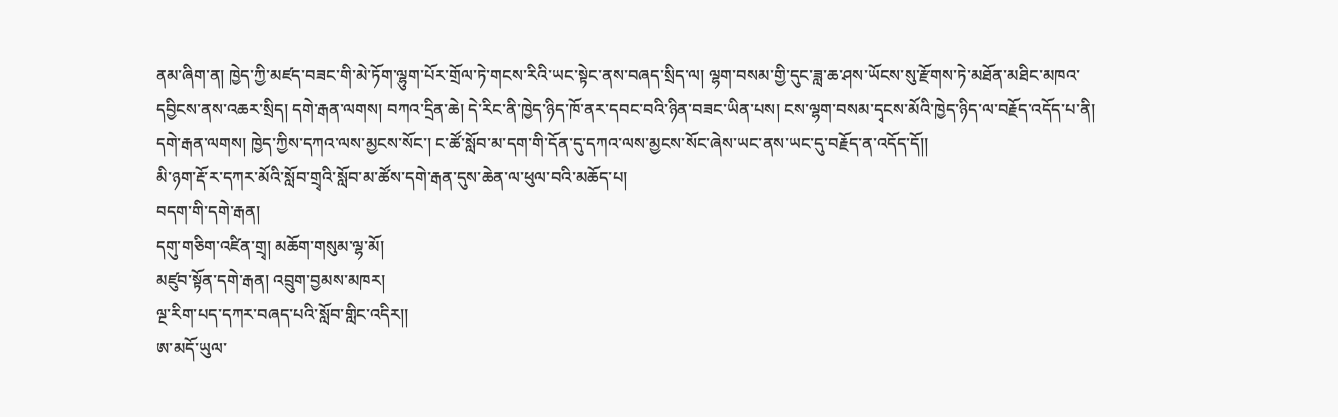ནམ་ཞིག་ན། ཁྱེད་ཀྱི་མཛད་བཟང་གི་མེ་ཏོག་ལྷུག་པོར་གྲོལ་ཏེ་གངས་རིའི་ཡང་སྟེང་ནས་བཞད་སྲིད་ལ། ལྷག་བསམ་གྱི་དུང་ཟླ་ཆ་ཤས་ཡོངས་སུ་རྫོགས་ཏེ་མཐོན་མཐིང་མཁའ་དབྱིངས་ནས་འཆར་སྲིད། དགེ་རྒན་ལགས། བཀའ་དྲིན་ཆེ། དེ་རིང་ནི་ཁྱེད་ཉིད་ཁོ་ནར་དབང་བའི་ཉིན་བཟང་ཡིན་པས། ངས་ལྷག་བསམ་དྭངས་མོའི་ཁྱེད་ཉིད་ལ་བརྗོད་འདོད་པ་ནི། དགེ་རྒན་ལགས། ཁྱེད་ཀྱིས་དཀའ་ལས་མྱངས་སོང་། ང་ཚོ་སློབ་མ་དག་གི་དོན་དུ་དཀའ་ལས་མྱངས་སོང་ཞེས་ཡང་ནས་ཡང་དུ་བརྗོད་ན་འདོད་དོ།།
མི་ཉག་རྡོ་ར་དཀར་མོའི་སློབ་གྲྭའི་སློབ་མ་ཚོས་དགེ་རྒན་དུས་ཆེན་ལ་ཕུལ་བའི་མཆོད་པ།
བདག་གི་དགེ་རྒན།
དགུ་གཅིག་འཛིན་གྲྭ། མཆོག་གསུམ་ལྷ་མོ།
མཛུབ་སྟོན་དགེ་རྒན། འབྲུག་བྱམས་མཁར།
ལྔ་རིག་པད་དཀར་བཞད་པའི་སློབ་གླིང་འདིར།།
ཨ་མདོ་ཡུལ་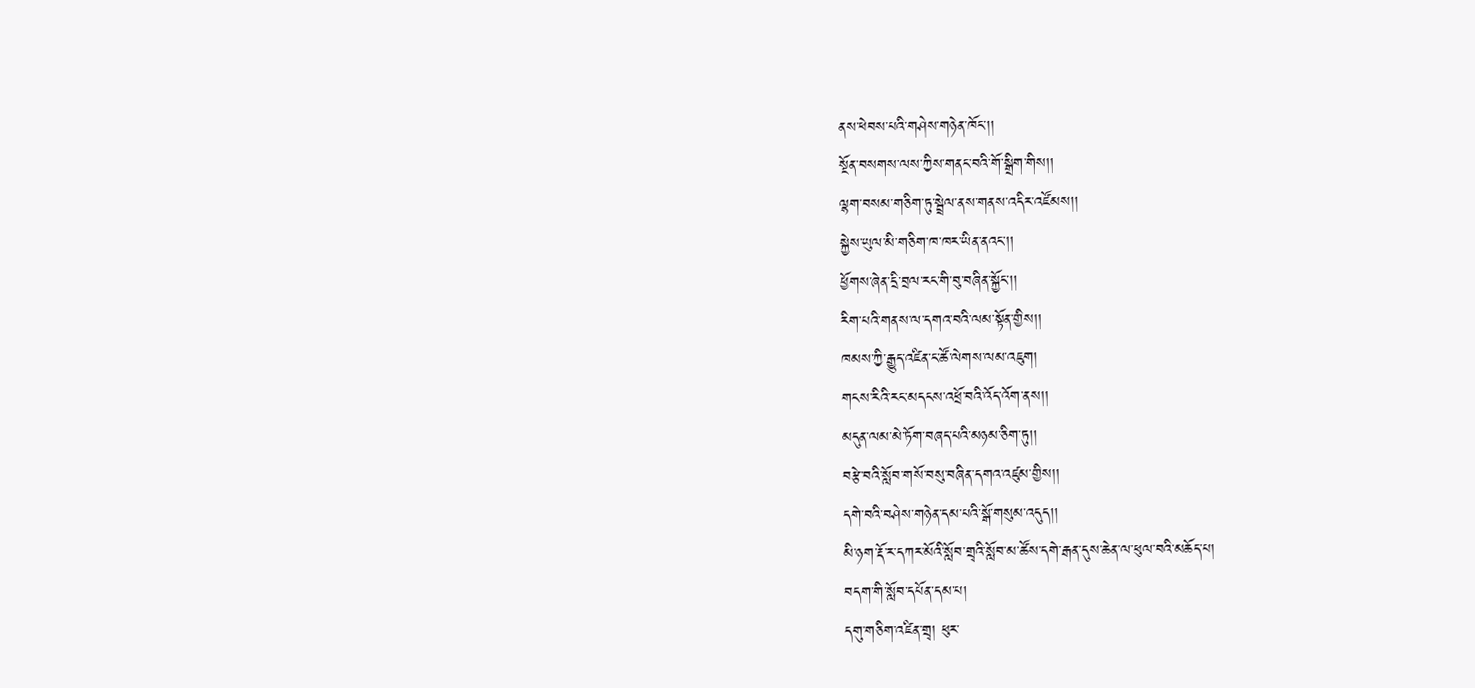ནས་ཕེབས་པའི་གཤེས་གཉེན་ཁོང་།།
སྔོན་བསགས་ལས་ཀྱིས་གནང་བའི་གོ་སྒྲིག་གིས།།
ལྷག་བསམ་གཅིག་ཏུ་སྦྲེལ་ནས་གནས་འདིར་འཛོམས།།
སྐྱེས་ཡུལ་མི་གཅིག་ཁ་ཁར་ཡིན་ནའང་།།
ཕྱོགས་ཞེན་དྲི་བྲལ་རང་གི་བུ་བཞིན་སྐྱོང་།།
རིག་པའི་གནས་ལ་དགའ་བའི་ལམ་སྟོན་གྱིས།།
ཁམས་ཀྱི་རྒྱུད་འཛིན་ང་ཚོ་ལེགས་ལམ་འཇུག།
གངས་རིའི་རང་མདངས་འཕྲོ་བའི་འོད་འོག་ནས།།
མདུན་ལམ་མེ་ཏོག་བཞད་པའི་མཉམ་ཅིག་ཏུ།།
བརྩེ་བའི་སློབ་གསོ་བསུ་བཞིན་དགའ་འཛུམ་གྱིས།།
དགེ་བའི་བཤེས་གཉེན་དམ་པའི་སྒོ་གསུམ་འདུད།།
མི་ཉག་རྡོ་ར་དཀར་མོའི་སློབ་གྲྭའི་སློབ་མ་ཚོས་དགེ་རྒན་དུས་ཆེན་ལ་ཕུལ་བའི་མཆོད་པ།
བདག་གི་སློབ་དཔོན་དམ་པ།
དགུ་གཅིག་འཛིན་གྲྭ། ཕུར་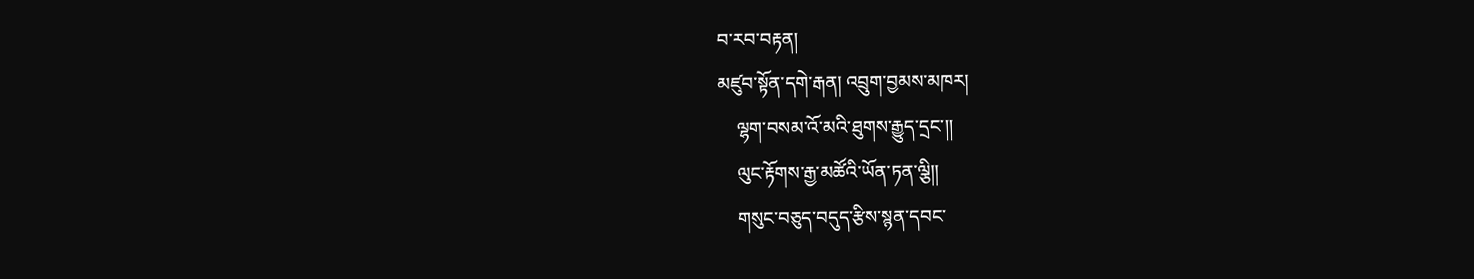བ་རབ་བརྟན།
མཛུབ་སྟོན་དགེ་རྒན། འབྲུག་བྱམས་མཁར།
    ལྷག་བསམ་འོ་མའི་ཐུགས་རྒྱུད་དྲང་།།
    ལུང་རྟོགས་རྒྱ་མཚོའི་ཡོན་ཏན་ལྕི།།
    གསུང་བཅུད་བདུད་རྩིས་སྙན་དབང་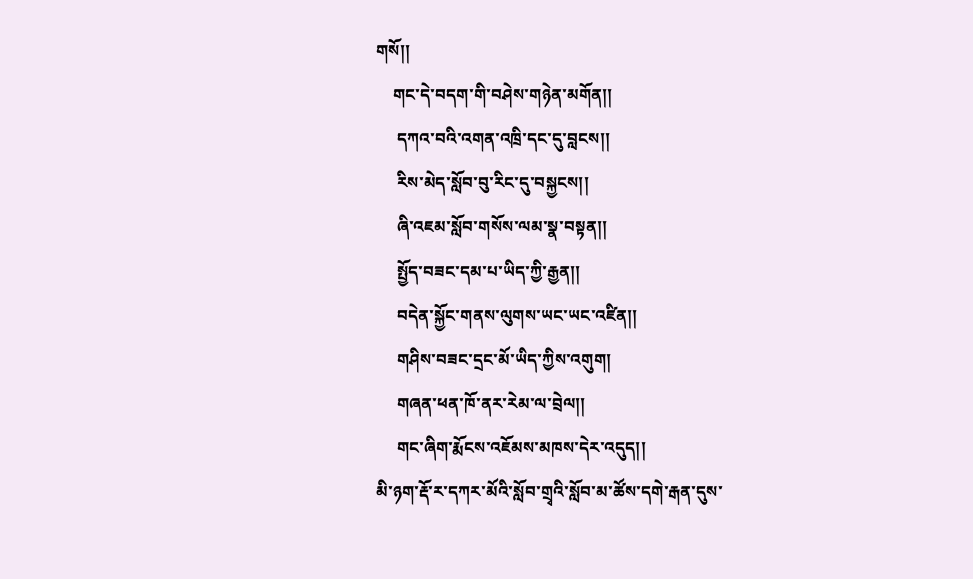གསོ།།
    གང་དེ་བདག་གི་བཤེས་གཉེན་མགོན།།
     དཀའ་བའི་འགན་འཁྲི་དང་དུ་བླངས།།
     རིས་མེད་སློབ་བུ་རིང་དུ་བསྐྱངས།།
     ཞི་འཇམ་སློབ་གསོས་ལམ་སྣ་བསྟན།།
     སྤྱོད་བཟང་དམ་པ་ཡིད་ཀྱི་རྒྱན།།
     བདེན་སྐྱོང་གནས་ལུགས་ཡང་ཡང་འཛིན།།
     གཤིས་བཟང་དྲང་མོ་ཡིད་ཀྱིས་འགུག།
     གཞན་ཕན་ཁོ་ནར་རེམ་ལ་བྲེལ།།
     གང་ཞིག་རྨོངས་འཇོམས་མཁས་དེར་འདུད།།
མི་ཉག་རྡོ་ར་དཀར་མོའི་སློབ་གྲྭའི་སློབ་མ་ཚོས་དགེ་རྒན་དུས་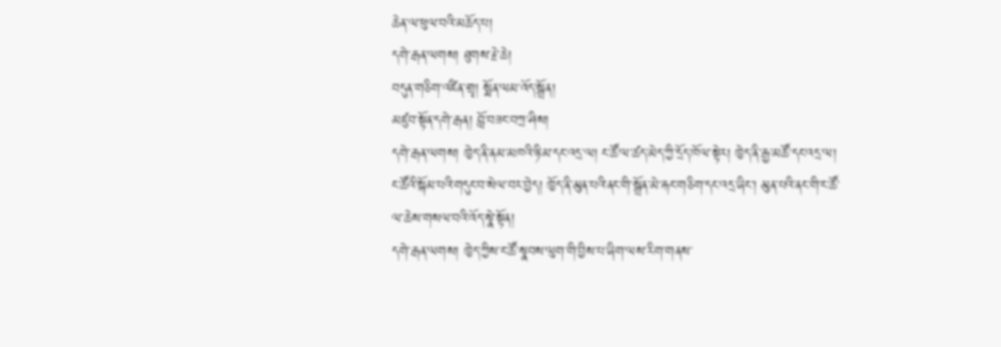ཆེན་ལ་ཕུལ་བའི་མཆོད་པ།
དགེ་རྒན་ལགས། ཐུགས་རྗེ་ཆེ།
བདུན་གཅིག་འཛིན་གྲྭ། སྨོན་ལམ་འོད་སྒྲོན།
མཛུབ་སྟོན་དགེ་རྒན། བློ་བཟང་བཀྲ་ཤིས།
དགེ་རྒན་ལགས། ཁྱེད་ནི་ནམ་མཁའི་ཉི་མ་དང་འདྲ་ལ། ང་ཚོ་ལ་ཚད་མེད་ཀྱི་དྲོད་ཁོལ་སྟེར། ཁྱེད་ནི་རྒྱ་མཚོ་དང་འདྲ་ལ། ང་ཚོའི་སྐོམ་པའི་གདུང་བ་སེལ་བར་བྱེད། ཁྱོད་ནི་མུན་པའི་ནང་གི་སྒྲོན་མེ་རྐང་གཅིག་དང་འདྲ་ཞིང་། མུན་པའི་ནང་གི་ང་ཚོ་ལ་ཆེས་གསལ་བའི་འོད་སྣེ་སྟོན།
དགེ་རྒན་ལགས། ཁྱེད་ཀྱིས་ང་ཚོ་སྣབས་ལུག་གི་བྱིས་པ་ཞིག་ལས་རིག་གནས་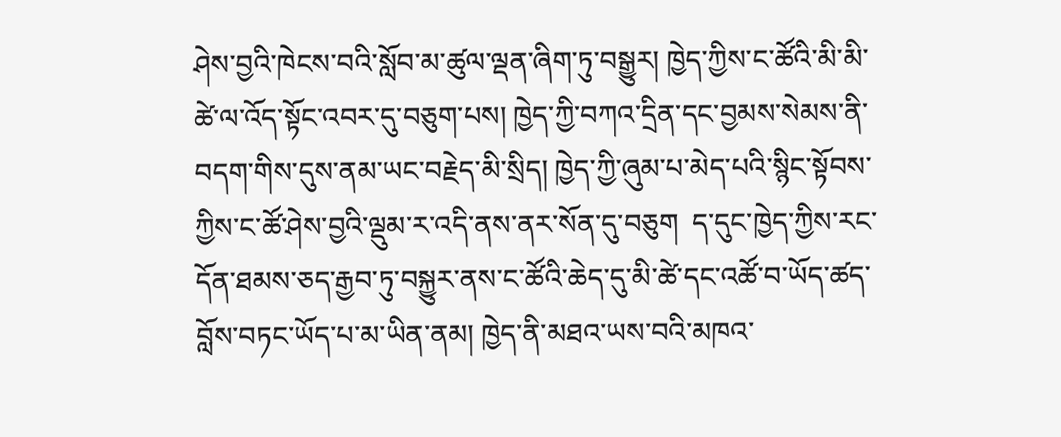ཤེས་བྱའི་ཁེངས་བའི་སློབ་མ་ཚུལ་ལྡན་ཞིག་ཏུ་བསྒྱུར། ཁྱེད་ཀྱིས་ང་ཚོའི་མི་མི་ཚེ་ལ་འོད་སྟོང་འབར་དུ་བཅུག་པས། ཁྱེད་ཀྱི་བཀའ་དྲིན་དང་བྱམས་སེམས་ནི་བདག་གིས་དུས་ནམ་ཡང་བརྗེད་མི་སྲིད། ཁྱེད་ཀྱི་ཞུམ་པ་མེད་པའི་སྙིང་སྟོབས་ཀྱིས་ང་ཚོ་ཤེས་བྱའི་ལྡུམ་ར་འདི་ནས་ནར་སོན་དུ་བཅུག  ད་དུང་ཁྱེད་ཀྱིས་རང་དོན་ཐམས་ཅད་རྒྱབ་ཏུ་བསྐྱུར་ནས་ང་ཚོའི་ཆེད་དུ་མི་ཚེ་དང་འཚོ་བ་ཡོད་ཚད་བློས་བཏང་ཡོད་པ་མ་ཡིན་ནམ། ཁྱེད་ནི་མཐའ་ཡས་བའི་མཁའ་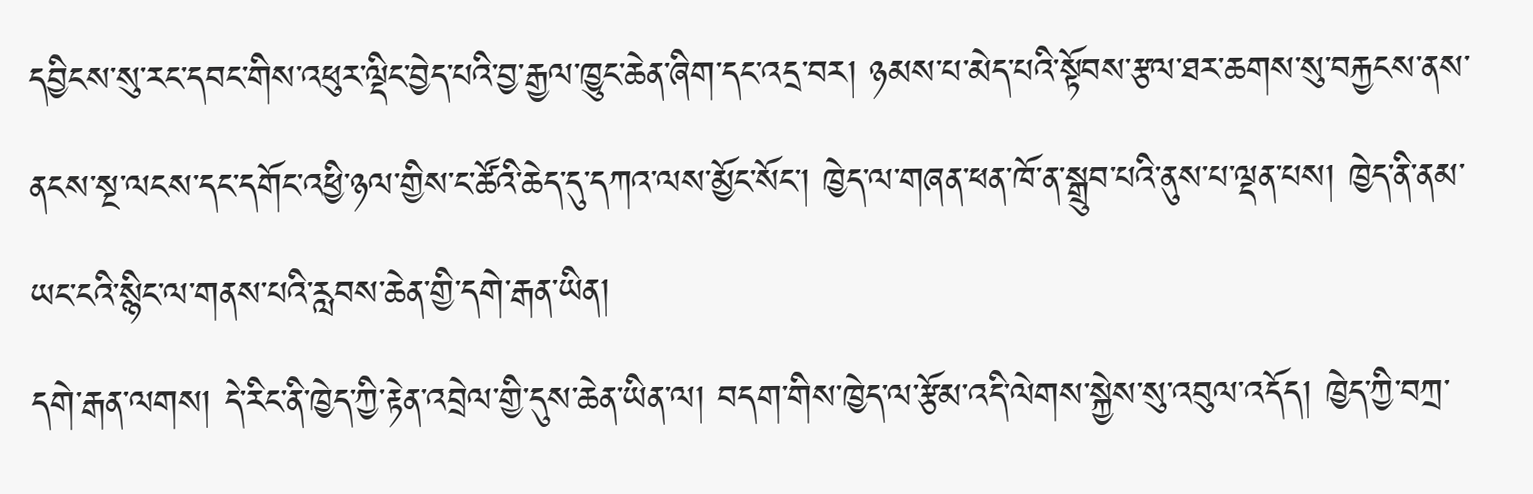དབྱིངས་སུ་རང་དབང་གིས་འཕུར་ལྡིང་བྱེད་པའི་བྱ་རྒྱལ་ཁྱུང་ཆེན་ཞིག་དང་འདྲ་བར། ཉམས་པ་མེད་པའི་སྟོབས་རྩལ་ཐར་ཆགས་སུ་བརྐྱངས་ནས་ནངས་སྔ་ལངས་དང་དགོང་འཕྱི་ཉལ་གྱིས་ང་ཚོའི་ཆེད་དུ་དཀའ་ལས་མྱོང་སོང་། ཁྱེད་ལ་གཞན་ཕན་ཁོ་ན་སྒྲུབ་པའི་ནུས་པ་ལྡན་པས། ཁྱེད་ནི་ནམ་ཡང་ངའི་སྙིང་ལ་གནས་པའི་རླབས་ཆེན་གྱི་དགེ་རྒན་ཡིན།
དགེ་རྒན་ལགས། དེ་རིང་ནི་ཁྱེད་ཀྱི་རྟེན་འབྲེལ་གྱི་དུས་ཆེན་ཡིན་ལ། བདག་གིས་ཁྱེད་ལ་རྩོམ་འདི་ལེགས་སྐྱེས་སུ་འབུལ་འདོད། ཁྱེད་ཀྱི་བཀྲ་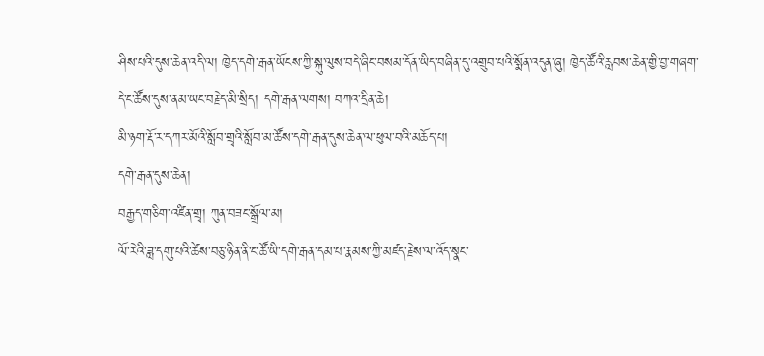ཤིས་པའི་དུས་ཆེན་འདི་ལ། ཁྱེད་དགེ་རྒན་ཡོངས་ཀྱི་སྐུ་ལུས་བདེ་ཞིང་བསམ་དོན་ཡིད་བཞིན་དུ་འགྲུབ་པའི་སྨོན་འདུན་ཞུ། ཁྱེད་ཚོའི་རླབས་ཆེན་གྱི་བྱ་གཞག་དེ་ང་ཚོས་དུས་ནམ་ཡང་བརྗེད་མི་སྲིད། དགེ་རྒན་ལགས། བཀའ་དྲིན་ཆེ།
མི་ཉག་རྡོ་ར་དཀར་མོའི་སློབ་གྲྭའི་སློབ་མ་ཚོས་དགེ་རྒན་དུས་ཆེན་ལ་ཕུལ་བའི་མཆོད་པ།
དགེ་རྒན་དུས་ཆེན།
བརྒྱད་གཅིག་འཛིན་གྲྭ། ཀུན་བཟང་སྒྲོལ་མ།
ལོ་རེའི་ཟླ་དགུ་པའི་ཚེས་བཅུ་ཉིན་ནི་ང་ཚོ་ཡི་དགེ་རྒན་དམ་པ་རྣམས་ཀྱི་མཛད་རྗེས་ལ་འོད་སྣང་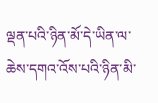ལྡན་པའི་ཉིན་མོ་དེ་ཡིན་ལ་ཆེས་དགའ་འོས་པའི་ཉིན་མི་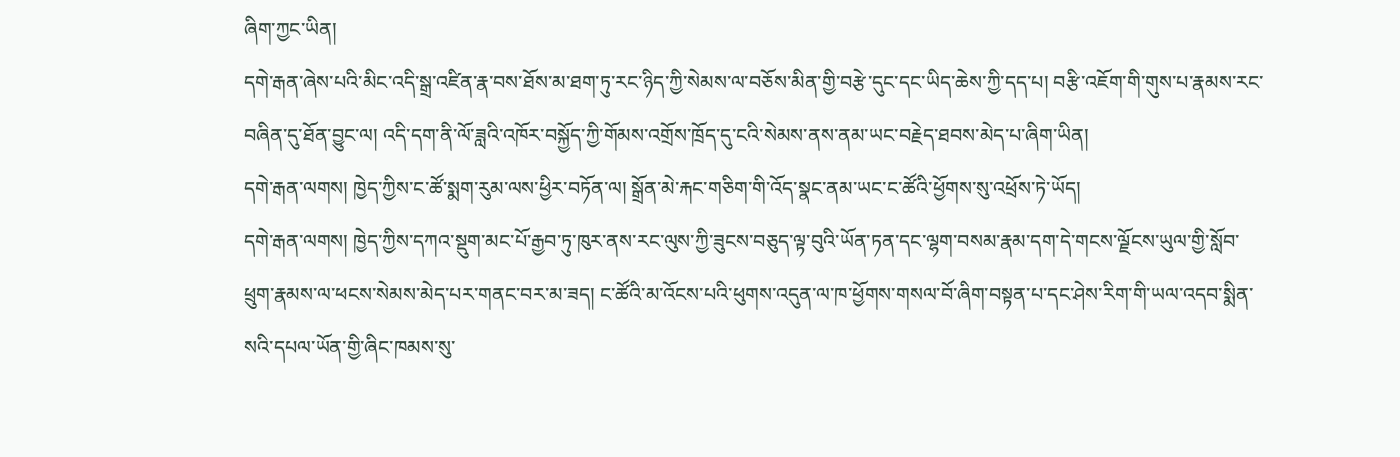ཞིག་ཀྱང་ཡིན།
དགེ་རྒན་ཞེས་པའི་མིང་འདི་སྒྲ་འཛིན་རྣ་བས་ཐོས་མ་ཐག་ཏུ་རང་ཉིད་ཀྱི་སེམས་ལ་བཅོས་མིན་གྱི་བརྩེ་དུང་དང་ཡིད་ཆེས་ཀྱི་དད་པ། བརྩི་འཇོག་གི་གུས་པ་རྣམས་རང་བཞིན་དུ་ཐོན་བྱུང་ལ། འདི་དག་ནི་ལོ་ཟླའི་འཁོར་བསྐྱོད་ཀྱི་གོམས་འགྲོས་ཁྲོད་དུ་ངའི་སེམས་ནས་ནམ་ཡང་བརྗེད་ཐབས་མེད་པ་ཞིག་ཡིན།
དགེ་རྒན་ལགས། ཁྱེད་ཀྱིས་ང་ཚོ་སྨག་རུམ་ལས་ཕྱིར་བཏོན་ལ། སྒྲོན་མེ་རྐང་གཅིག་གི་འོད་སྣང་ནམ་ཡང་ང་ཚོའི་ཕྱོགས་སུ་འཕྲོས་ཏེ་ཡོད།
དགེ་རྒན་ལགས། ཁྱེད་ཀྱིས་དཀའ་སྡུག་མང་པོ་རྒྱབ་ཏུ་ཁུར་ནས་རང་ལུས་ཀྱི་ཟུངས་བཅུད་ལྟ་བུའི་ཡོན་ཏན་དང་ལྷག་བསམ་རྣམ་དག་དེ་གངས་ལྗོངས་ཡུལ་གྱི་སློབ་ཕྲུག་རྣམས་ལ་ཕངས་སེམས་མེད་པར་གནང་བར་མ་ཟད། ང་ཚོའི་མ་འོངས་པའི་ཕུགས་འདུན་ལ་ཁ་ཕྱོགས་གསལ་བོ་ཞིག་བསྟན་པ་དང་ཤེས་རིག་གི་ཡལ་འདབ་སྨིན་སའི་དཔལ་ཡོན་གྱི་ཞིང་ཁམས་སུ་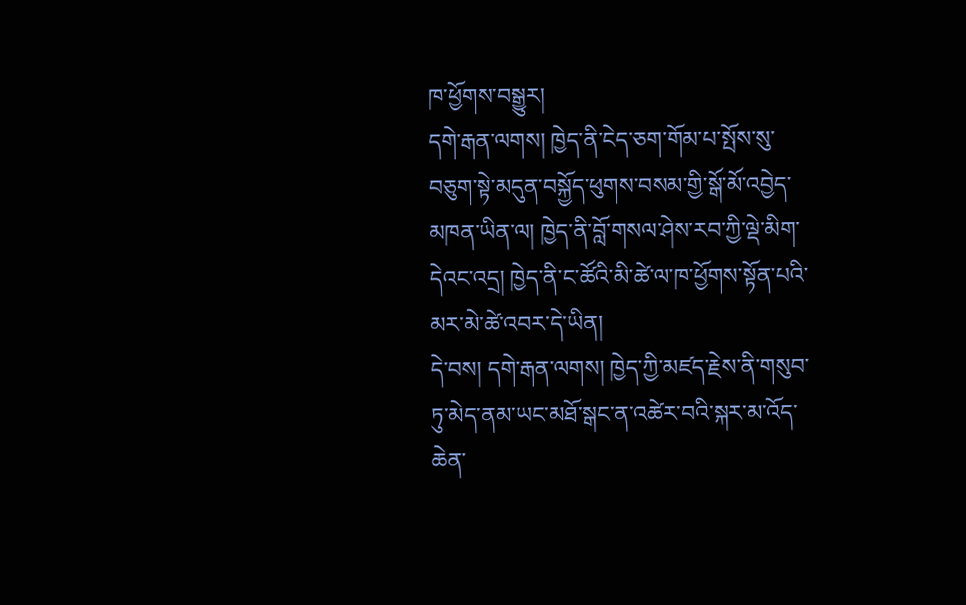ཁ་ཕྱོགས་བསྒྱུར།
དགེ་རྒན་ལགས། ཁྱེད་ནི་ངེད་ཅག་གོམ་པ་སྤོས་སུ་བཅུག་སྟེ་མདུན་བསྐྱོད་ཕུགས་བསམ་གྱི་སྒོ་མོ་འབྱེད་མཁན་ཡིན་ལ། ཁྱེད་ནི་བློ་གསལ་ཤེས་རབ་ཀྱི་ལྡེ་མིག་དེའང་འདྲ། ཁྱེད་ནི་ང་ཚོའི་མི་ཚེ་ལ་ཁ་ཕྱོགས་སྟོན་པའི་མར་མེ་ཚེ་འབར་དེ་ཡིན།
དེ་བས། དགེ་རྒན་ལགས། ཁྱེད་ཀྱི་མཛད་རྗེས་ནི་གསུབ་ཏུ་མེད་ནམ་ཡང་མཐོ་སྒང་ན་འཚེར་བའི་སྐར་མ་འོད་ཆེན་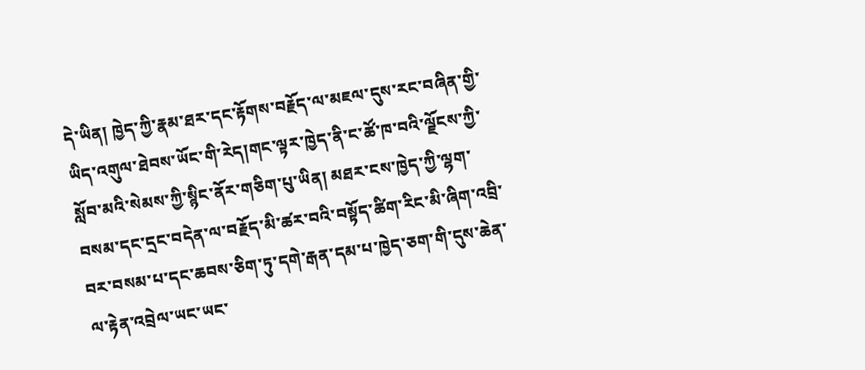དེ་ཡིན། ཁྱེད་ཀྱི་རྣམ་ཐར་དང་རྟོགས་བརྗོད་ལ་མཇལ་དུས་རང་བཞིན་གྱི་ཡིད་འགུལ་ཐེབས་ཡོང་གི་རེད།གང་ལྟར་ཁྱེད་ནི་ང་ཚོ་ཁ་བའི་ལྗོངས་ཀྱི་སློབ་མའི་སེམས་ཀྱི་སྙིང་ནོར་གཅིག་པུ་ཡིན། མཐར་ངས་ཁྱེད་ཀྱི་ལྷག་བསམ་དང་དྲང་བདེན་ལ་བརྗོད་མི་ཚར་བའི་བསྟོད་ཚིག་རིང་མི་ཞིག་འབྲི་བར་བསམ་པ་དང་ཆབས་ཅིག་ཏུ་དགེ་རྒན་དམ་པ་ཁྱེད་ཅག་གི་དུས་ཆེན་ལ་རྟེན་འབྲེལ་ཡང་ཡང་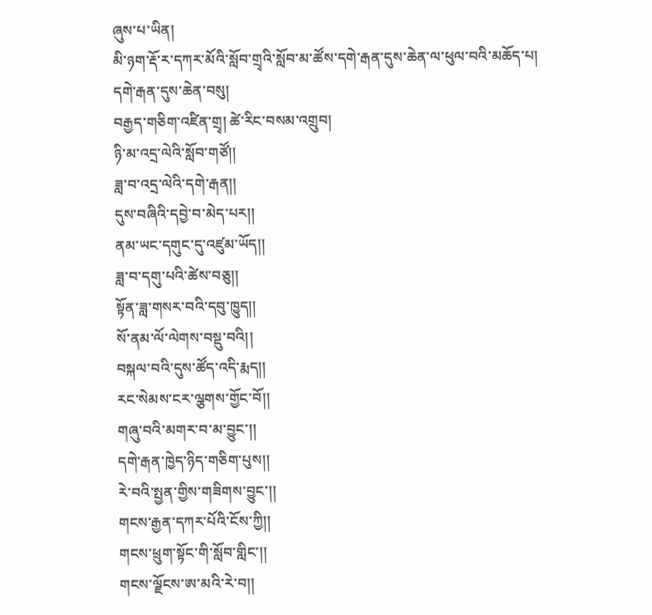ཞུས་པ་ཡིན།
མི་ཉག་རྡོ་ར་དཀར་མོའི་སློབ་གྲྭའི་སློབ་མ་ཚོས་དགེ་རྒན་དུས་ཆེན་ལ་ཕུལ་བའི་མཆོད་པ།
དགེ་རྒན་དུས་ཆེན་བསུ།
བརྒྱད་གཅིག་འཛིན་གྲྭ། ཚེ་རིང་བསམ་འགྲུབ།
ཉི་མ་འདྲ་ལེའི་སློབ་གཙོ།།
ཟླ་བ་འདྲ་ལེའི་དགེ་རྒན།།
དུས་བཞིའི་དབྱེ་བ་མེད་པར།།
ནམ་ཡང་དགུང་དུ་འཛུམ་ཡོད།།
ཟླ་བ་དགུ་པའི་ཚེས་བཅུ།།
སྟོན་ཟླ་གསར་བའི་དབུ་ཁྱུད།།
སོ་ནམ་ལོ་ལེགས་བསྡུ་བའི།།
བསྐལ་བའི་དུས་ཚོད་འདི་རྨད།།
རང་སེམས་ངར་ལྕགས་གྱོང་བོ།།
གཞུ་བའི་མགར་བ་མ་བྱུང་།།
དགེ་རྒན་ཁྱེད་ཉིད་གཅིག་པུས།།
རེ་བའི་སྤྱན་གྱིས་གཟིགས་བྱུང་།།
གངས་རྒྱན་དཀར་པོའི་ངོས་ཀྱི།།
གངས་ཕྲུག་སྟོང་གི་སློབ་གླིང་།།
གངས་ལྗོངས་ཨ་མའི་རེ་བ།།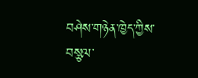བཤེས་གཉེན་ཁྱེད་ཀྱིས་བསྩལ་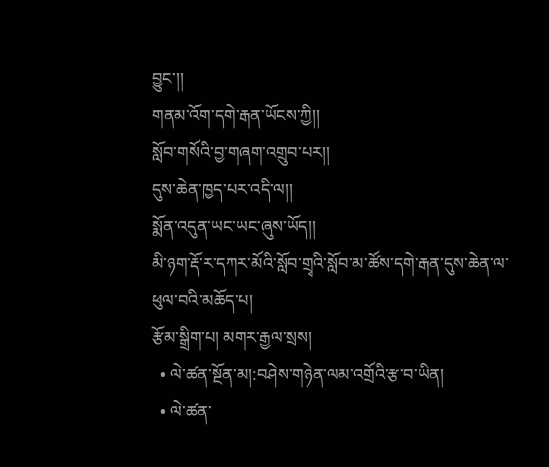བྱུང་།།
གནམ་འོག་དགེ་རྒན་ཡོངས་ཀྱི།།
སློབ་གསོའི་བྱ་གཞག་འགྲུབ་པར།།
དུས་ཆེན་ཁྱད་པར་འདི་ལ།།
སྨོན་འདུན་ཡང་ཡང་ཞུས་ཡོད།།
མི་ཉག་རྡོ་ར་དཀར་མོའི་སློབ་གྲྭའི་སློབ་མ་ཚོས་དགེ་རྒན་དུས་ཆེན་ལ་ཕུལ་བའི་མཆོད་པ།
རྩོམ་སྒྲིག་པ། མགར་རྒྱལ་སྲས།
  • ལེ་ཚན་སྔོན་མ།:བཤེས་གཉེན་ལམ་འགྲོའི་རྩ་བ་ཡིན།
  • ལེ་ཚན་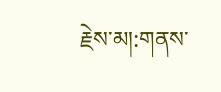རྗེས་མ།:གནས་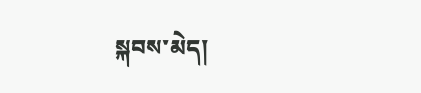སྐབས་མེད།